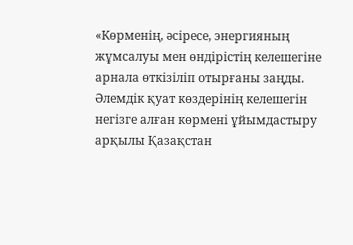«Көрменің, әсіресе, энергияның жұмсалуы мен өндірістің келешегіне арнала өткізіліп отырғаны заңды. Әлемдік қуат көздерінің келешегін негізге алған көрмені ұйымдастыру арқылы Қазақстан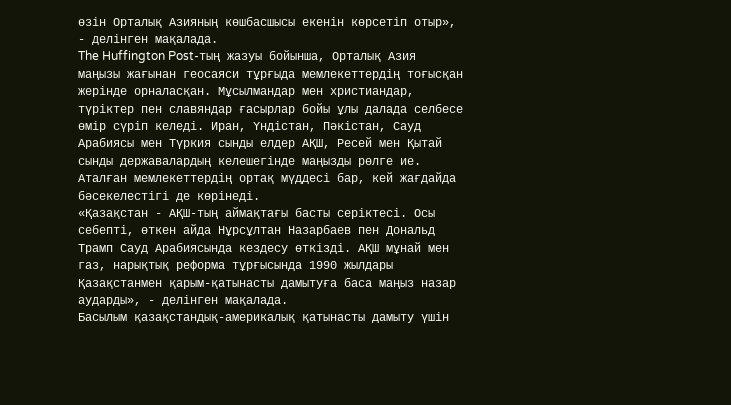өзін Орталық Азияның көшбасшысы екенін көрсетіп отыр», - делінген мақалада.
The Huffington Post-тың жазуы бойынша, Орталық Азия маңызы жағынан геосаяси тұрғыда мемлекеттердің тоғысқан жерінде орналасқан. Мұсылмандар мен христиандар, түріктер пен славяндар ғасырлар бойы ұлы далада селбесе өмір сүріп келеді. Иран, Үндістан, Пәкістан, Сауд Арабиясы мен Түркия сынды елдер АҚШ, Ресей мен Қытай сынды державалардың келешегінде маңызды рөлге ие. Аталған мемлекеттердің ортақ мүддесі бар, кей жағдайда бәсекелестігі де көрінеді.
«Қазақстан - АҚШ-тың аймақтағы басты серіктесі. Осы себепті, өткен айда Нұрсұлтан Назарбаев пен Дональд Трамп Сауд Арабиясында кездесу өткізді. АҚШ мұнай мен газ, нарықтық реформа тұрғысында 1990 жылдары Қазақстанмен қарым-қатынасты дамытуға баса маңыз назар аударды», - делінген мақалада.
Басылым қазақстандық-америкалық қатынасты дамыту үшін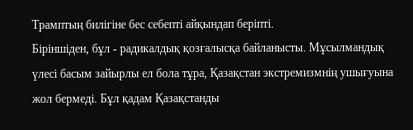Трамптың билігіне бес себепті айқындап беріпті.
Біріншіден, бұл - радикалдық қозғалысқа байланысты. Мұсылмандық үлесі басым зайырлы ел бола тұра, Қазақстан экстремизмнің ушығуына жол бермеді. Бұл қадам Қазақстанды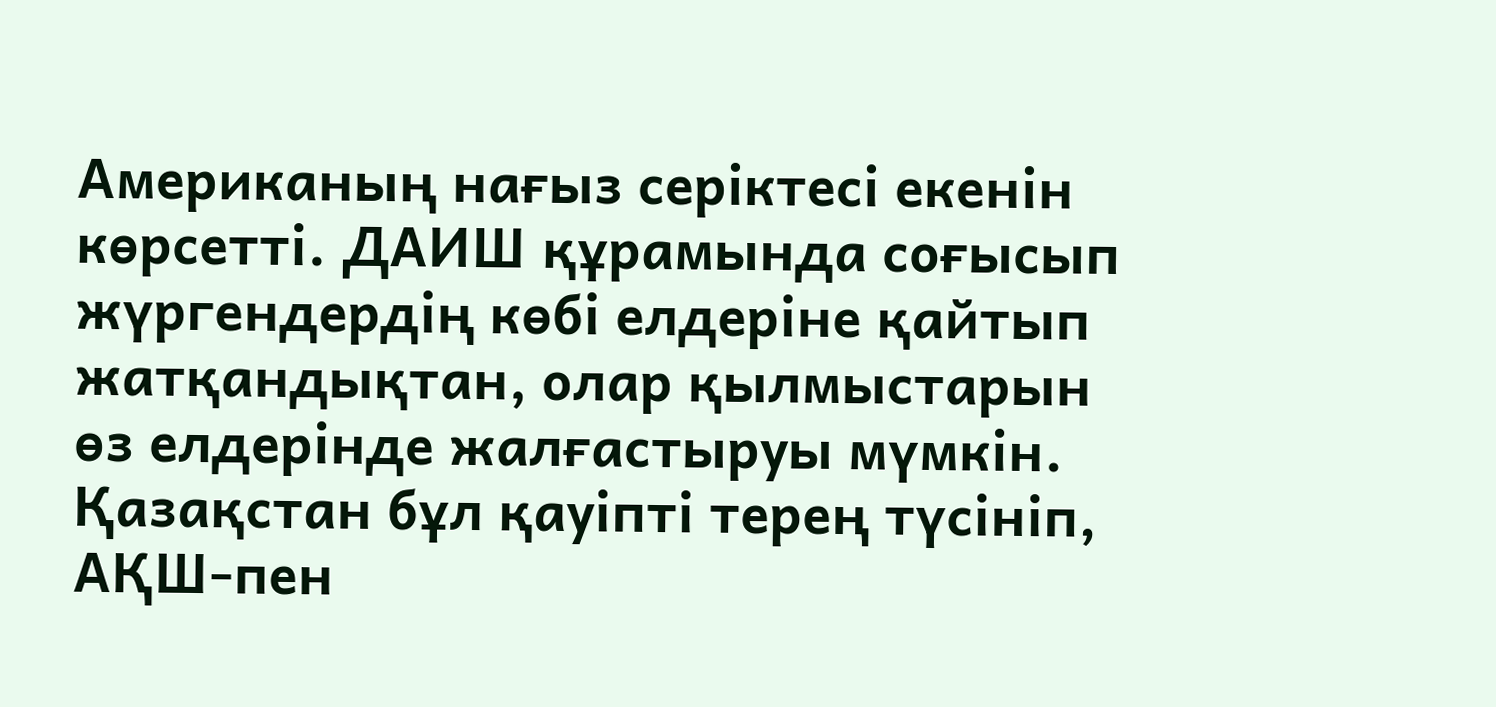Американың нағыз серіктесі екенін көрсетті. ДАИШ құрамында соғысып жүргендердің көбі елдеріне қайтып жатқандықтан, олар қылмыстарын өз елдерінде жалғастыруы мүмкін. Қазақстан бұл қауіпті терең түсініп, АҚШ-пен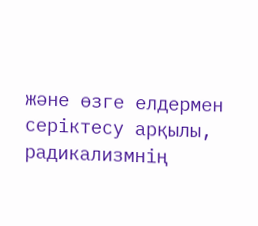және өзге елдермен серіктесу арқылы, радикализмнің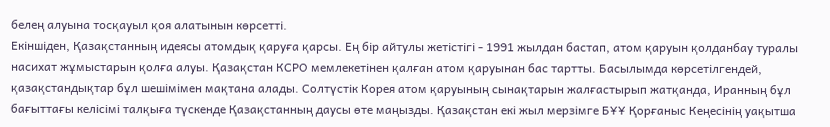белең алуына тосқауыл қоя алатынын көрсетті.
Екіншіден, Қазақстанның идеясы атомдық қаруға қарсы. Ең бір айтулы жетістігі - 1991 жылдан бастап, атом қаруын қолданбау туралы насихат жұмыстарын қолға алуы. Қазақстан КСРО мемлекетінен қалған атом қаруынан бас тартты. Басылымда көрсетілгендей, қазақстандықтар бұл шешімімен мақтана алады. Солтүстік Корея атом қаруының сынақтарын жалғастырып жатқанда, Иранның бұл бағыттағы келісімі талқыға түскенде Қазақстанның даусы өте маңызды. Қазақстан екі жыл мерзімге БҰҰ Қорғаныс Кеңесінің уақытша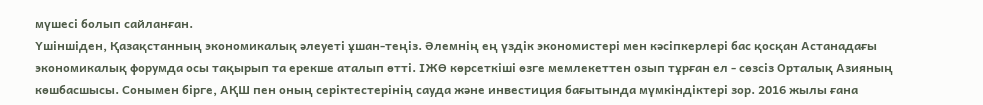мүшесі болып сайланған.
Үшіншіден, Қазақстанның экономикалық әлеуеті ұшан-теңіз. Әлемнің ең үздік экономистері мен кәсіпкерлері бас қосқан Астанадағы экономикалық форумда осы тақырып та ерекше аталып өтті. ІЖӨ көрсеткіші өзге мемлекеттен озып тұрған ел - сөзсіз Орталық Азияның көшбасшысы. Сонымен бірге, АҚШ пен оның серіктестерінің сауда және инвестиция бағытында мүмкіндіктері зор. 2016 жылы ғана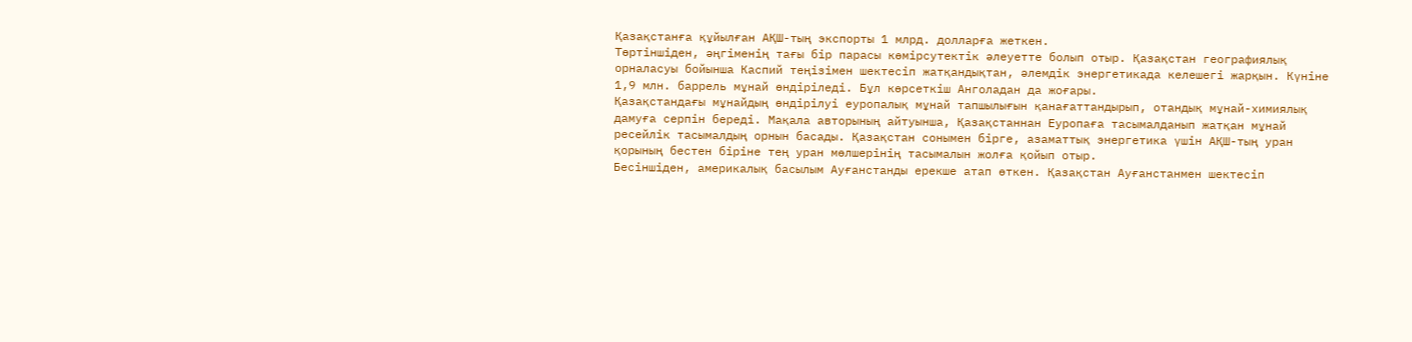Қазақстанға құйылған АҚШ-тың экспорты 1 млрд. долларға жеткен.
Төртіншіден, әңгіменің тағы бір парасы көмірсутектік әлеуетте болып отыр. Қазақстан географиялық орналасуы бойынша Каспий теңізімен шектесіп жатқандықтан, әлемдік энергетикада келешегі жарқын. Күніне 1,9 млн. баррель мұнай өндіріледі. Бұл көрсеткіш Анголадан да жоғары.
Қазақстандағы мұнайдың өндірілуі еуропалық мұнай тапшылығын қанағаттандырып, отандық мұнай-химиялық дамуға серпін береді. Мақала авторының айтуынша, Қазақстаннан Еуропаға тасымалданып жатқан мұнай ресейлік тасымалдың орнын басады. Қазақстан сонымен бірге, азаматтық энергетика үшін АҚШ-тың уран қорының бестен біріне тең уран мөлшерінің тасымалын жолға қойып отыр.
Бесіншіден, америкалық басылым Ауғанстанды ерекше атап өткен. Қазақстан Ауғанстанмен шектесіп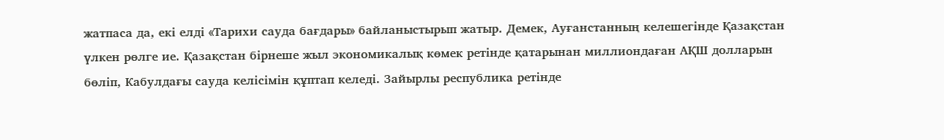жатпаса да, екі елді «Тарихи сауда бағдары» байланыстырып жатыр. Демек, Ауғанстанның келешегінде Қазақстан үлкен рөлге ие. Қазақстан бірнеше жыл экономикалық көмек ретінде қатарынан миллиондаған АҚШ долларын бөліп, Кабулдағы сауда келісімін құптап келеді. Зайырлы республика ретінде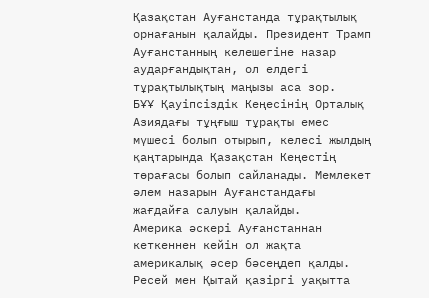Қазақстан Ауғанстанда тұрақтылық орнағанын қалайды. Президент Трамп Ауғанстанның келешегіне назар аударғандықтан, ол елдегі тұрақтылықтың маңызы аса зор.
БҰҰ Қауіпсіздік Кеңесінің Орталық Азиядағы тұңғыш тұрақты емес мүшесі болып отырып, келесі жылдың қаңтарында Қазақстан Кеңестің төрағасы болып сайланады. Мемлекет әлем назарын Ауғанстандағы жағдайға салуын қалайды.
Америка әскері Ауғанстаннан кеткеннен кейін ол жақта америкалық әсер бәсеңдеп қалды. Ресей мен Қытай қазіргі уақытта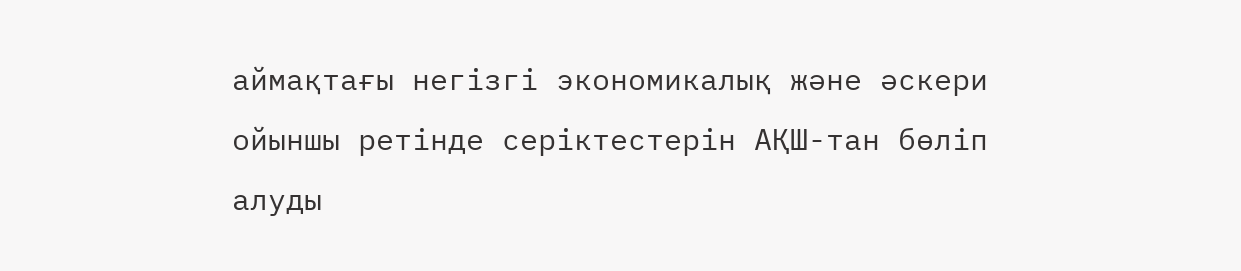аймақтағы негізгі экономикалық және әскери ойыншы ретінде серіктестерін АҚШ-тан бөліп алуды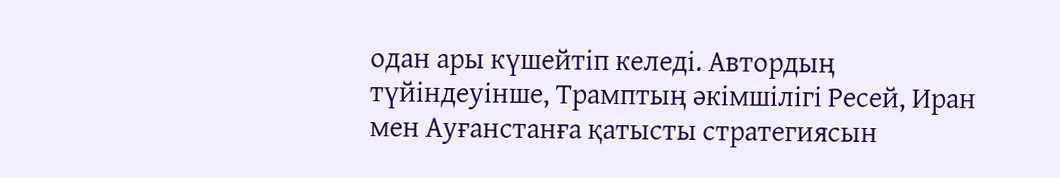одан ары күшейтіп келеді. Автордың түйіндеуінше, Трамптың әкімшілігі Ресей, Иран мен Ауғанстанға қатысты стратегиясын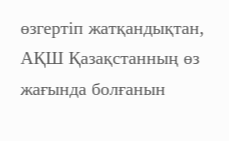өзгертіп жатқандықтан, АҚШ Қазақстанның өз жағында болғанын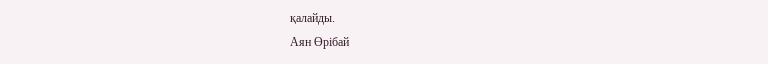қалайды.
Аян Өрібай